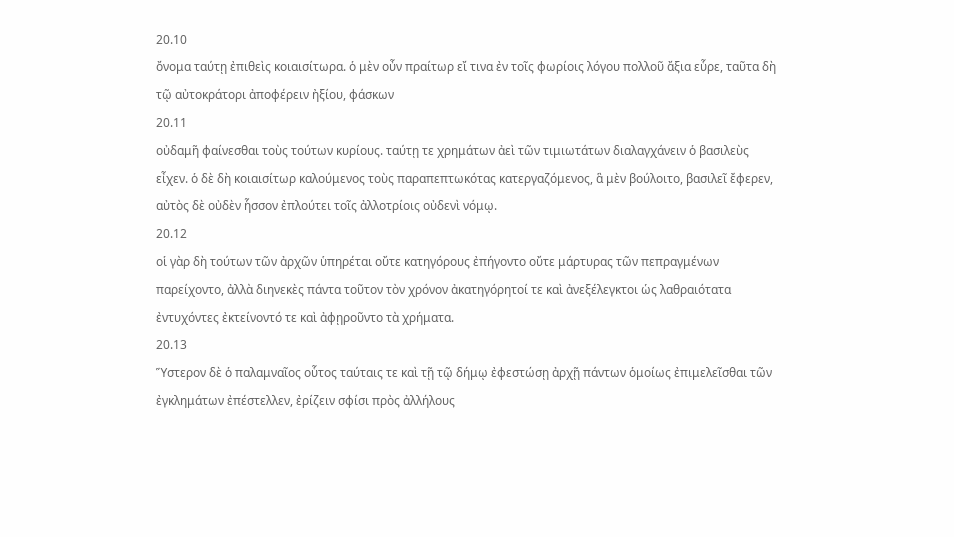20.10
ὄνομα ταύτῃ ἐπιθεὶς κοιαισίτωρα. ὁ μὲν οὖν πραίτωρ εἴ τινα ἐν τοῖς φωρίοις λόγου πολλοῦ ἄξια εὗρε, ταῦτα δὴ τῷ αὐτοκράτορι ἀποφέρειν ἠξίου, φάσκων
20.11
οὐδαμῆ φαίνεσθαι τοὺς τούτων κυρίους. ταύτῃ τε χρημάτων ἀεὶ τῶν τιμιωτάτων διαλαγχάνειν ὁ βασιλεὺς εἶχεν. ὁ δὲ δὴ κοιαισίτωρ καλούμενος τοὺς παραπεπτωκότας κατεργαζόμενος, ἃ μὲν βούλοιτο, βασιλεῖ ἔφερεν, αὐτὸς δὲ οὐδὲν ἧσσον ἐπλούτει τοῖς ἀλλοτρίοις οὐδενὶ νόμῳ.
20.12
οἱ γὰρ δὴ τούτων τῶν ἀρχῶν ὑπηρέται οὔτε κατηγόρους ἐπήγοντο οὔτε μάρτυρας τῶν πεπραγμένων παρείχοντο, ἀλλὰ διηνεκὲς πάντα τοῦτον τὸν χρόνον ἀκατηγόρητοί τε καὶ ἀνεξέλεγκτοι ὡς λαθραιότατα ἐντυχόντες ἐκτείνοντό τε καὶ ἀφῃροῦντο τὰ χρήματα.
20.13
Ὕστερον δὲ ὁ παλαμναῖος οὗτος ταύταις τε καὶ τῇ τῷ δήμῳ ἐφεστώσῃ ἀρχῇ πάντων ὁμοίως ἐπιμελεῖσθαι τῶν ἐγκλημάτων ἐπέστελλεν, ἐρίζειν σφίσι πρὸς ἀλλήλους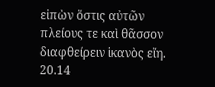εἰπὼν ὅστις αὐτῶν πλείους τε καὶ θᾶσσον διαφθείρειν ἱκανὸς εἴη.
20.14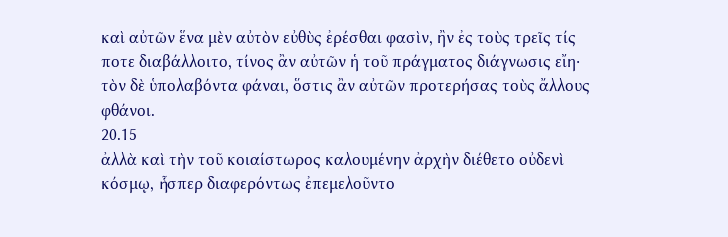καὶ αὐτῶν ἕνα μὲν αὐτὸν εὐθὺς ἐρέσθαι φασὶν, ἢν ἐς τοὺς τρεῖς τίς ποτε διαβάλλοιτο, τίνος ἂν αὐτῶν ἡ τοῦ πράγματος διάγνωσις εἴη· τὸν δὲ ὑπολαβόντα φάναι, ὅστις ἂν αὐτῶν προτερήσας τοὺς ἄλλους φθάνοι.
20.15
ἀλλὰ καὶ τὴν τοῦ κοιαίστωρος καλουμένην ἀρχὴν διέθετο οὐδενὶ κόσμῳ, ἧσπερ διαφερόντως ἐπεμελοῦντο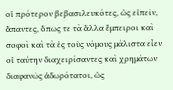οἱ πρότερον βεβασιλευκότες, ὡς εἰπεῖν, ἅπαντες, ὅπως τε τὰ ἄλλα ἔμπειροι καὶ σοφοὶ καὶ τὰ ἐς τοὺς νόμους μάλιστα εἶεν οἱ ταύτην διαχειρίσαντες καὶ χρημάτων διαφανῶς ἀδωρότατοι, ὡς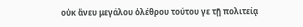οὐκ ἄνευ μεγάλου ὀλέθρου τούτου γε τῇ πολιτείᾳ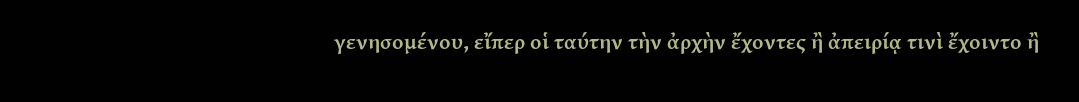γενησομένου, εἴπερ οἱ ταύτην τὴν ἀρχὴν ἔχοντες ἢ ἀπειρίᾳ τινὶ ἔχοιντο ἢ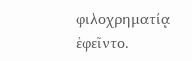φιλοχρηματίᾳ ἐφεῖντο.